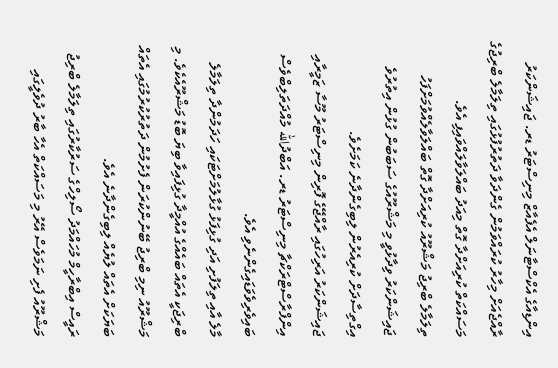އިންޑިއާގެ އެކްސްޓާނަލް އެފެއާޒް މިނިސްޓަރު ޑރ. ޖައިޝަންކަރު ރާއްޖެއަށް މިހާރު ކުރައްވަމުން ގެންދަވާ ދަތުރުފުޅުގައި ތިލަމާލެ ބްރިޖުގެ މަސައްކަތް ކުރިއަށްދާ ގޮތް މިއަދު ބައްލަވާލައްވައިފި އެވެ.
ތިލަމާލެ ބްރިޖު މަޝްރޫއު ކުރިއަށްދާ ގޮތް ބައްލަވާލެއްވުމަށްފަހު ޖައިޝަންކަރު ވިދާޅުވީ މި މަޝްރޫއުގެ ސަބަބުން ގުޅުން އިތުރުވެ އިގްތިސާދަށް ކުރިއެރުން ލިބިގެންދާނެ ކަމަށެވެ.
ޖައިޝަންކަރު އަރިހުގައި ރާއްޖޭގެ ފޮރިން މިނިސްޓަރު މޫސާ ޒަމީރާއި އިންފްރާސްޓްރަކްޗާ މިނިސްޓަރު ޑރ. އަބްދުالله މުއްދަތަލިބްވެސް ބައިވެރިވެވަޑައިގެންނެވި އެވެ.
މާލެ އާއި ތިލަފުށި އަދި ގުޅިފަޅު ގުޅާލުމަށްޓަކައި ހަދަމުންދާ ތިލަމާލެ ބްރިޖަކީ އެތައް ބައެއްގެ އުއްމީދާ ގުޅިފައިވާ ބިޔަ ބޮޑު މަޝްރޫއެކެވެ. މި މަޝްރޫއު ނިމި ބްރިޖު ބޭނުންކުރަން ފެށުމުން ދަތުރުކުރުމުގައި އެތައް ބަޔަކަށް އެތައް ލުޔެއް ލިބިގެންދާނެ އެވެ.
ރައީސް އިބްރާހީމް މުހައްމަދު ސޯލިހްގެ ސަރުކާރުގައި ތިލަމާލެ ބްރިޖު މަޝްރޫއު ފެށި ނަމަވެސް އޭރު މި މަސައްކަތް އެހާ ބާރު ދުވެލީގައި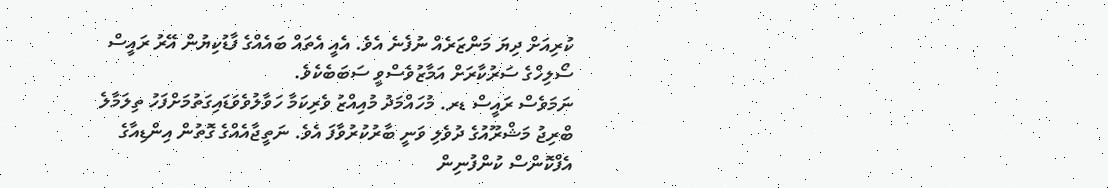ކުރިއަށް ދިޔަ މަންޒަރެއް ނުފެނެ އެވެ. އެއީ އެތައް ބައެއްގެ ފާޑުކިޔުން އޭރު ރައީސް ސޯލިހްގެ ސަރުކާރަށް އަމާޒުވެސްވީ ސަބަބެކެވެ.
ނަމަވެސް ރައީސް ޑރ. މުހައްމަދު މުއިއްޒު ވެރިކަމާ ހަވާލުވެވަޑައިގަތުމަށްފަހު ތިލަމާލެ ބްރިޖު މަޝްރޫއުގެ ދުވެލި ވަނީ ބާރުކުރުވާފަ އެވެ. ނަތީޖާއެއްގެ ގޮތުން އިންޑިއާގެ އެފްކޮންސް ކުންފުނިން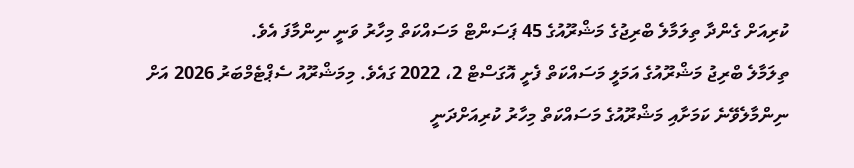ކުރިއަށް ގެންދާ ތިލަމާލެ ބްރިޖުގެ މަޝްރޫއުގެ 45 ޕަސަންޓް މަސައްކަތް މިހާރު ވަނީ ނިންމާފަ އެވެ.
ތިލަމާލެ ބްރިޖު މަޝްރޫއުގެ އަމަލީ މަސައްކަތް ފެށީ އޮގަސްޓް 2، 2022 ގައެވެ. މިމަޝްރޫއު ސެޕްޓެމްބަރު 2026 އަށް ނިންމާލެވޭނެ ކަމަށާއި މަޝްރޫއުގެ މަސައްކަތް މިހާރު ކުރިއަށްދަނީ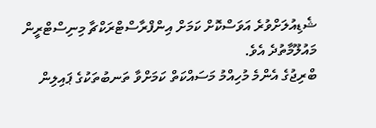ޝެޑިއުލަށްވުރެ އަވަސްކޮށް ކަމަށް އިންފްރާސްޓްރަކްޗާ މިނިސްޓްރީން މައުލޫމާތުދެ އެވެ.
ބްރިޖުގެ އެންމެ މުހިއްމު މަސައްކަތް ކަމަށްވާ ތަނބުތަކުގެ ޕައިލިން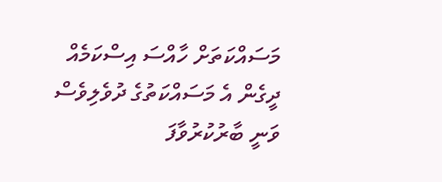މަސައްކަތަށް ހާއްސަ އިސްކަމެއް ދީގެން އެ މަސައްކަތުގެ ދުވެލިވެސް ވަނީ ބާރުކުރުވާފަ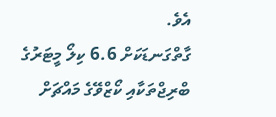އެވެ.
ގާތްގަނޑަކަށް 6.6 ކިލޯ މީޓަރުގެ ބްރިޖްތަކާއި ކޯޒްވޭގެ މައްޗަށް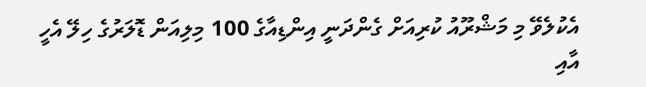އެކުލެވޭ މި މަޝްރޫއު ކުރިއަށް ގެންދަނީ އިންޑިއާގެ 100 މިލިއަން ޑޮލަރުގެ ހިލޭ އެހީ އާއި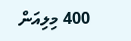400 މިލިއަން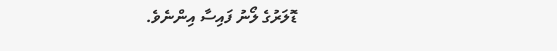ޑޮލަރުގެ ލޯނު ފައިސާ އިންނެވެ.